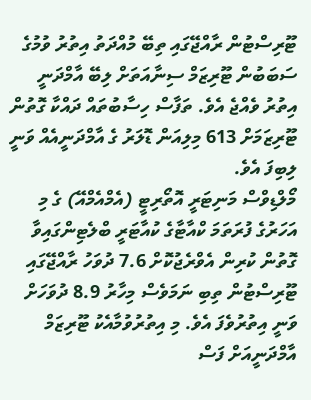ޓޫރިސްޓުން ރާއްޖޭގައި ތިބޭ މުއްދަތު އިތުރު ވުމުގެ ސަބަބުން ޓޫރިޒަމް ސިނާއަތަށް ލިބޭ އާމްދަނީ އިތުރު ވެއްޖެ އެވެ. ތަފާސް ހިސާބުތައް ދައްކާ ގޮތުން ޓޫރިޒަމަށް 613 މިލިއަން ޑޮލަރު ގެ އާމްދަނީއެއް ވަނީ ލިބިފަ އެވެ.
މޯލްޑިވްސް މަނިޓަރީ އޮތޯރިޓީ (އެމްއެމްއޭ) ގެ މި އަހަރުގެ ފުރަތަމަ ކްއާޓާގެ ކުއާޓަރީ ބްލެޓިންގައިވާ ގޮތުން ކުރިން އެވްރެޖުކޮށް 7.6 ދުވަހު ރާއްޖޭގައި ޓޫރިސްޓުން ތިބި ނަމަވެސް މިހާރު 8.9 ދުވަހަށް ވަނީ އިތުރުވެފަ އެވެ. މި އިތުރުވުމާއެކު ޓޫރިޒަމް އާމްދަނީއަށް ފަސް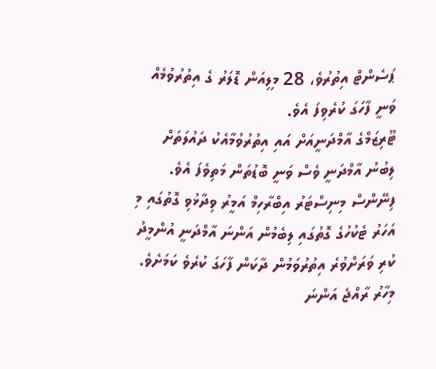ޕަސެންޓް އިތުރުވެ، 28 މިލިއަން ޑޮލަރު ގެ އިތުރުވުމެއް ވަނީ ފާހަގަ ކުރެވިފަ އެވެ.
ޓޫރިޒަމްގެ އާމްދަނީއަށް އައި އިތުރުވުމާއެކު ދައުލަތަށް ލިބުނު އާމްދަނީ ވެސް ވަނީ ބޮޑުތަން މަތިވެފަ އެވެ. ފިނޭންސް މިނިސްޓަރު އިބްރާހިމް އަމީރު ވިދާޅުވި ގޮތުގައި މި އަހަރު ޓެކުހުގެ ގޮތުގައި ލިބެމުން އަންނަ އާމްދަނީ އުންމީދު ކުރި ވަރަށްވުރެ އިތުރުވަމުން ދާކަން ފާހަގަ ކުރެވެ ކަމަށެވެ.
މިހާރު ރާއްޖެ އަންނަ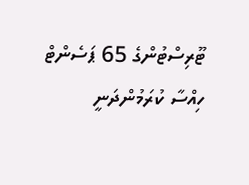ޓޫރިސްޓުންގެ 65 ޕަސެންޓް ހިއްސާ ކުރަމުންދަނީ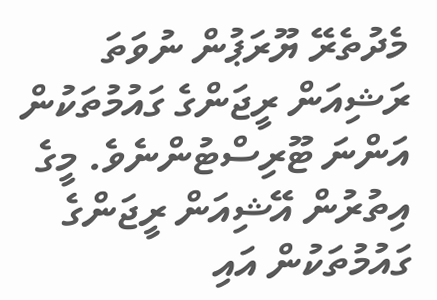މެދުތެރޭ ޔޫރަޕުން ނުވަތަ ރަޝިއަން ރީޖަންގެ ގައުމުތަކުން އަންނަ ޓޫރިސްޓުންނެވެ. މީގެ އިތުރުން އޭޝިއަން ރީޖަންގެ ގައުމުތަކުން އައި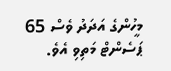މީހުންގެ އަދަދު ވެސް 65 ޕަސެންޓް މަތިވި އެވެ.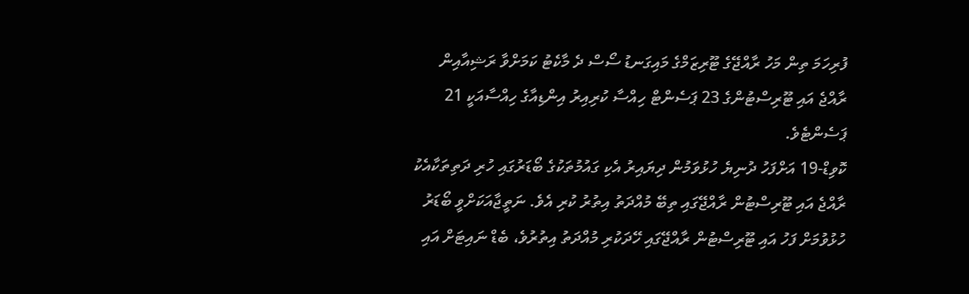ފުރިހަމަ ތިން މަހު ރާއްޖޭގެ ޓޫރިޒަމްގެ މައިގަނޑު ސޯސް ދެ މާކެޓު ކަމަށްވާ ރަޝިއާއިން ރާއްޖެ އައި ޓޫރިސްޓުންގެ 23 ޕަސެންޓް ހިއްސާ ކުރިއިރު އިންޑިއާގެ ހިއްސާއަކީ 21 ޕަސެންޓެވެ.
ކޮވިޑް-19 އަށްފަހު ދުނިޔެ ހުޅުވަމުން ދިޔައިރު އެކި ގައުމުތަކުގެ ބޯޑަރުގައި ހުރި ދަތިތަކާއެކު ރާއްޖެ އައި ޓޫރިސްޓުން ރާއްޖޭގައި ތިބޭ މުއްދަތު އިތުރު ކުރި އެވެ. ނަތީޖާއަކަށްވީ ބޯޑަރު ހުޅުވުމަށް ފަހު އައި ޓޫރިސްޓުން ރާއްޖޭގައި ހޭދަކުރި މުއްދަތު އިތުރުވެ، ބެޑް ނައިޓަށް އައި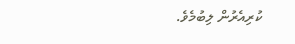ކުރިއެރުން ލިބުމެވެ.